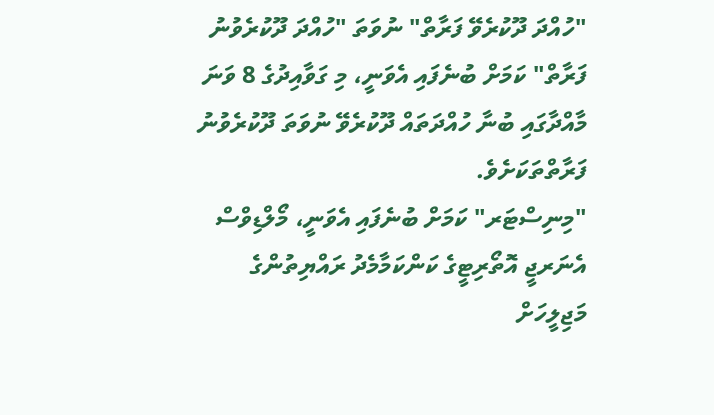"ހުއްދަ ދޫކުރެވޭ ފަރާތް" ނުވަތަ "ހުއްދަ ދޫކުރެވުނު ފަރާތް" ކަމަށް ބުނެފައި އެވަނީ، މި ގަވާއިދުގެ 8 ވަނަ މާއްދާގައި ބުނާ ހުއްދަތައް ދޫކުރެވޭ ނުވަތަ ދޫކުރެވުނު ފަރާތްތަކަށެވެ.
"މިނިސްޓަރ" ކަމަށް ބުނެފައި އެވަނީ، މޯލްޑިވްސް އެނަރޖީ އޮތޯރިޓީގެ ކަންކަމާމެދު ރައްޔިތުންގެ މަޖިލީހަށް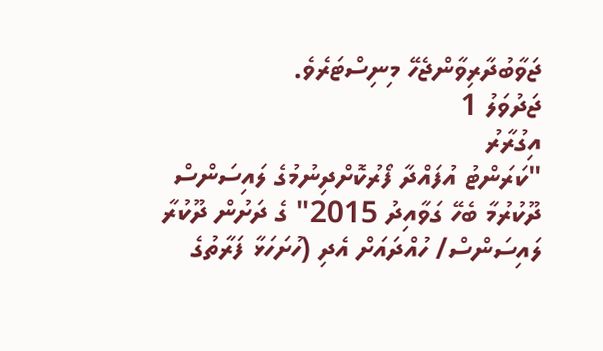ޖަވާބުދާރިވާންޖެހޭ މިނިސްޓަރެވެ.
ޖަދުވަލު 1
އިގުރާރު
"ކަރަންޓު އުފައްދާ ފޯރުކޮށްދިނުމުގެ ލައިސަންސް ދޫކުރުމާ ބެހޭ ގަވާއިދު 2015" ގެ ދަށުން ދޫކުރާ ލައިސަންސް/ ހުއްދައަށް އެދި (ހުށަހަޅާ ފަރާތުގެ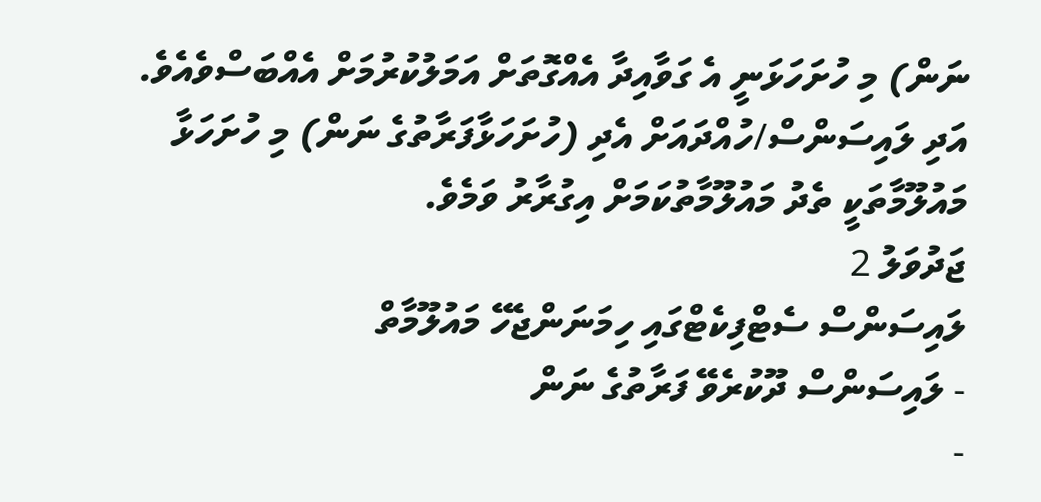ނަން) މި ހުށަހަޅަނީ އެ ގަވާއިދާ އެއްގޮތަށް އަމަލުކުރުމަށް އެއްބަސްވެއެވެ. އަދި ލައިސަންސް/ހުއްދައަށް އެދި (ހުށަހަޅާފަރާތުގެ ނަން) މި ހުށަހަޅާ މައުލޫމާތަކީ ތެދު މައުލޫމާތުކަމަށް އިގުރާރު ވަމެވެ.
ޖަދުވަލު 2
ލައިސަންސް ސެޓްފިކެޓްގައި ހިމަނަންޖެހޭ މައުލޫމާތް
- ލައިސަންސް ދޫކުރެވޭ ފަރާތުގެ ނަން
-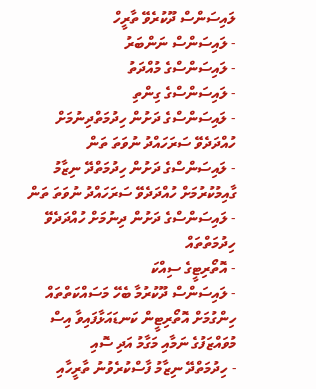ލައިސަންސް ދޫކުރެވޭ ތާރީހް
- ލައިސަންސް ނަންބަރު
- ލައިސަންސްގެ މުއްދަތު
- ލައިސަންސްގެ ގިންތި
- ލައިސަންސްގެ ދަށުން ހިދުމަތްދިނުމަށް ހުއްދަދެވޭ ސަރަހައްދު ނުވަތަ ތަން
- ލައިސަންސްގެ ދަށުން ހިދުމަތްދޭ ނިޒާމު ގާއިމުކުރުމަށް ހުއްދަދެވޭ ސަރަހައްދު ނުވަތަ ތަން
- ލައިސަންސްގެ ދަށުން ދިނުމަށް ހުއްދަދެވޭ ހިދުމަތްތައް
- އޮތޯރިޓީގެ ސިއްކަ
- ލައިސަންސް ދޫކުރުމާ ބެހޭ މަސައްކަތްތައް ހިންގުމަށް އޮތޯރިޓީން ކަނޑައަޅާފައިވާ އިސް މުވައްޒަފުގެ ނަމާއި މަގާމު އަދި ސޮއި
- ހިދުމަތްދޭ ނިޒާމު ފާސްކުރެވުނު ތާރީހާއި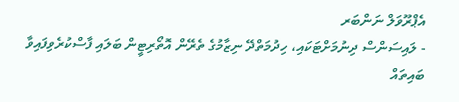އެޕްރޫވަލް ނަންބަރ
- ލައިސަންސް ދިނުމަށްޓަކައި، ހިދުމަތްދޭ ނިޒާމުގެ ތެރޭން އޮތޯރިޓީން ބަލައި ފާސްކުރެވިފައިވާ ބައިތައް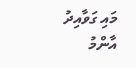މައި ގަވާއިދު
އާންމު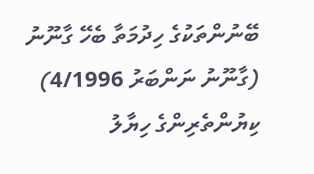ބޭނުންތަކުގެ ހިދުމަތާ ބެހޭ ގާނޫނު (ގާނޫނު ނަންބަރު 4/1996)
ކިޔުންތެރިންގެ ހިޔާލު